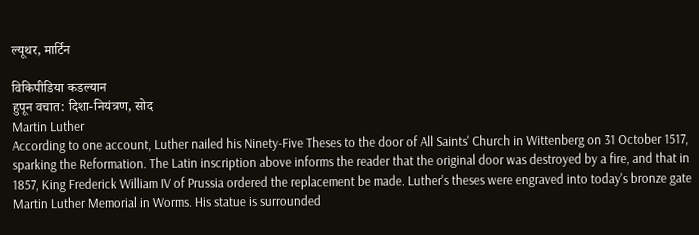ल्यूथर, मार्टिन

विकिपीडिया कडल्यान
हुपून वचात: दिशा-नियंत्रण, सोद
Martin Luther
According to one account, Luther nailed his Ninety-Five Theses to the door of All Saints' Church in Wittenberg on 31 October 1517, sparking the Reformation. The Latin inscription above informs the reader that the original door was destroyed by a fire, and that in 1857, King Frederick William IV of Prussia ordered the replacement be made. Luther's theses were engraved into today's bronze gate
Martin Luther Memorial in Worms. His statue is surrounded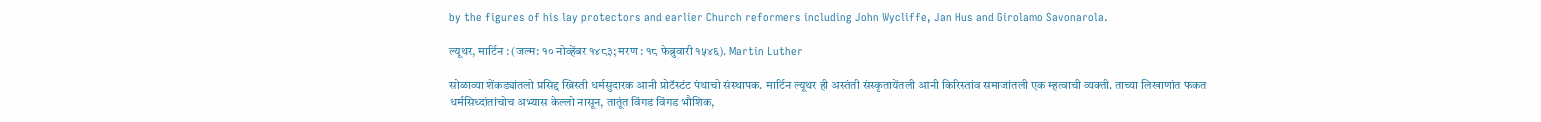by the figures of his lay protectors and earlier Church reformers including John Wycliffe, Jan Hus and Girolamo Savonarola.

ल्यूथर, मार्टिन : (जल्म: १० नोव्हेंबर १४८३; मरण : १८ फेब्रुवारी १५४६). Martin Luther

सोळाव्या शेंकड्यांतलो प्रसिद्द ख्रिस्ती धर्मसुदारक आनी प्रोटॅस्टंट पंथाचो संस्थापक. मार्टिन ल्यूथर ही अस्तंती संस्कृतायेंतली आनी किरिस्तांव समाजांतली एक म्हत्वाची व्यक्ती. ताच्या लिखाणांत फकत धर्मसिध्दांतांचोच अभ्यास केल्लो नासून, तातूंत विंगड विंगड भौशिक,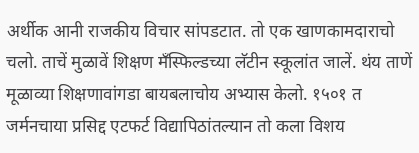अर्थीक आनी राजकीय विचार सांपडटात. तो एक खाणकामदाराचो चलो. ताचें मुळावें शिक्षण मँस्फिल्डच्या लॅटीन स्कूलांत जालें. थंय ताणें मूळाव्या शिक्षणावांगडा बायबलाचोय अभ्यास केलो. १५०१ त जर्मनचाया प्रसिद्द एटफर्ट विद्यापिठांतल्यान तो कला विशय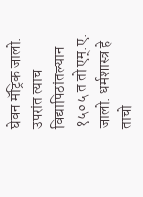घेवन मॅट्रिक जालो. उपरांत त्याच विद्यापिठांतल्यान १५०५ त तो एम्.ए. जालो. धर्मशास्त्र हे ताचो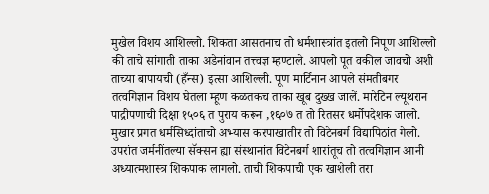मुखेल विशय आशिल्लो. शिकता आसतनाच तो धर्मशास्त्रांत इतलो निपूण आशिल्लो की ताचे सांगाती ताका अडेनांवान तत्त्वज्ञ म्हण्टाले. आपलो पूत वकील जावचो अशी ताच्या बापायची (हँन्स) इत्सा आशिल्ली. पूण मार्टिनान आपले संमतीबगर तत्वगिज्ञान विशय घेतला म्हूण कळतकच ताका खूब दुख्ख जालें. मारेटिन ल्यूथरान पाद्रीपणाची दिक्षा १५०६ त पुराय करून ,१६०७ त तो रितसर धर्मोपदेशक जालो. मुखार प्रगत धर्मसिध्दांताचो अभ्यास करपाखातीर तो विटेनबर्ग विद्यापिठांत गेलो. उपरांत जर्मनींतल्या सॅक्सन ह्या संस्थानांत विटेनबर्ग शारांतूच तो तत्वगिज्ञान आनी अध्यात्मशास्त्र शिकपाक लागलो. ताची शिकपाची एक खाशेली तरा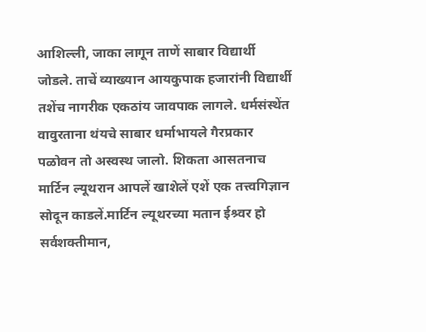आशिल्ली, जाका लागून ताणें साबार विद्यार्थी जोडले. ताचें व्याख्यान आयकुपाक हजारांनी विद्यार्थी तशेंच नागरीक एकठांय जावपाक लागले. धर्मसंस्थेंत वावुरताना थंयचे साबार धर्माभायले गैरप्रकार पळोवन तो अस्वस्थ जालो. शिकता आसतनाच मार्टिन ल्यूथरान आपलें खाशेलें एशें एक तत्त्वगिज्ञान सोदून काडलें.मार्टिन ल्यूथरच्या मतान ईश्र्वर हो सर्वशक्तीमान,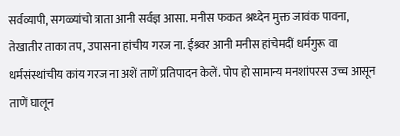सर्वव्यापी, सगळ्यांचो त्राता आनी सर्वज्ञ आसा. मनीस फकत श्रध्देन मुक्त जावंक पावना, तेखातीर ताका तप, उपासना हांचीय गरज ना. ईश्र्वर आनी मनीस हांचेमदीं धर्मगुरू वा धर्मसंस्थांचीय कांय गरज ना अशें ताणें प्रतिपादन केलें. पोप हो सामान्य मनशांपरस उच्च आसून ताणें घालून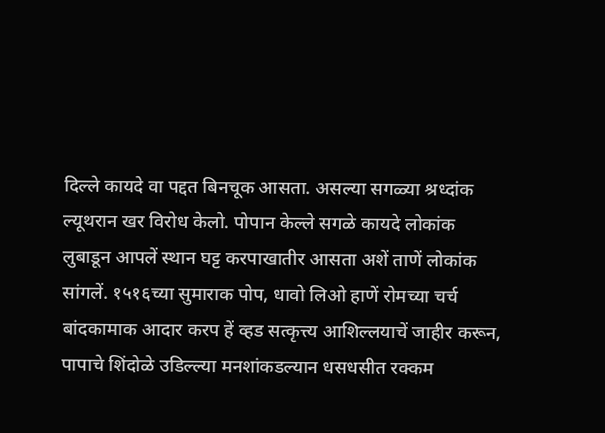दिल्ले कायदे वा पद्दत बिनचूक आसता. असल्या सगळ्या श्रध्दांक ल्यूथरान खर विरोध केलो. पोपान केल्ले सगळे कायदे लोकांक लुबाडून आपलें स्थान घट्ट करपाखातीर आसता अशें ताणें लोकांक सांगलें. १५१६च्या सुमाराक पोप, धावो लिओ हाणें रोमच्या चर्च बांदकामाक आदार करप हें व्हड सत्कृत्त्य आशिल्लयाचें जाहीर करून, पापाचे शिंदोळे उडिल्ल्या मनशांकडल्यान धसधसीत रक्कम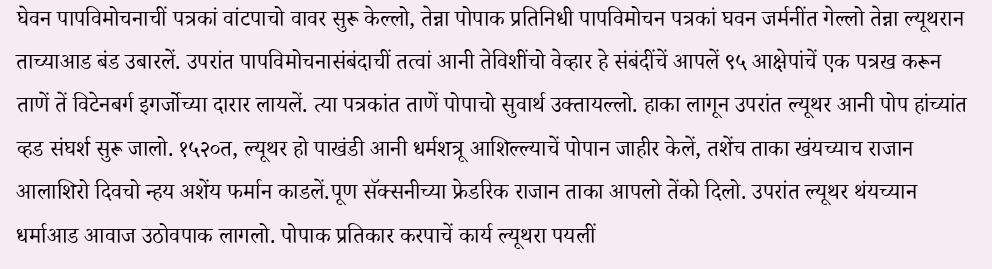घेवन पापविमोचनाचीं पत्रकां वांटपाचो वावर सुरू केल्लो, तेन्ना पोपाक प्रतिनिधी पापविमोचन पत्रकां घवन जर्मनींत गेल्लो तेन्ना ल्यूथरान ताच्याआड बंड उबारलें. उपरांत पापविमोचनासंबंदाचीं तत्वां आनी तेविशींचो वेव्हार हे संबंदींचें आपलें ९५ आक्षेपांचें एक पत्रख करून ताणें तें विटेनबर्ग इगर्जोच्या दारार लायलें. त्या पत्रकांत ताणें पोपाचो सुवार्थ उक्तायल्लो. हाका लागून उपरांत ल्यूथर आनी पोप हांच्यांत व्हड संघर्श सुरू जालो. १५२०त, ल्यूथर हो पाखंडी आनी धर्मशत्रू आशिल्ल्याचें पोपान जाहीर केलें, तशेंच ताका खंयच्याच राजान आलाशिरो दिवचो न्हय अशेंय फर्मान काडलें.पूण सॅक्सनीच्या फ्रेडरिक राजान ताका आपलो तेंको दिलो. उपरांत ल्यूथर थंयच्यान धर्माआड आवाज उठोवपाक लागलो. पोपाक प्रतिकार करपाचें कार्य ल्यूथरा पयलीं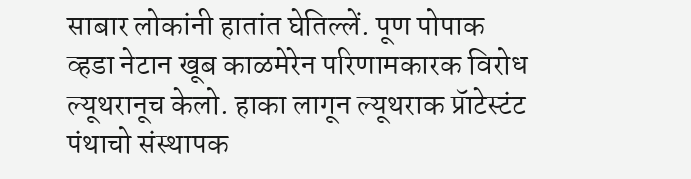साबार लोकांनी हातांत घेतिल्लें. पूण पोपाक व्हडा नेटान खूब काळमेरेन परिणामकारक विरोध ल्यूथरानूच केलो. हाका लागून ल्यूथराक प्रॅाटेस्टंट पंथाचो संस्थापक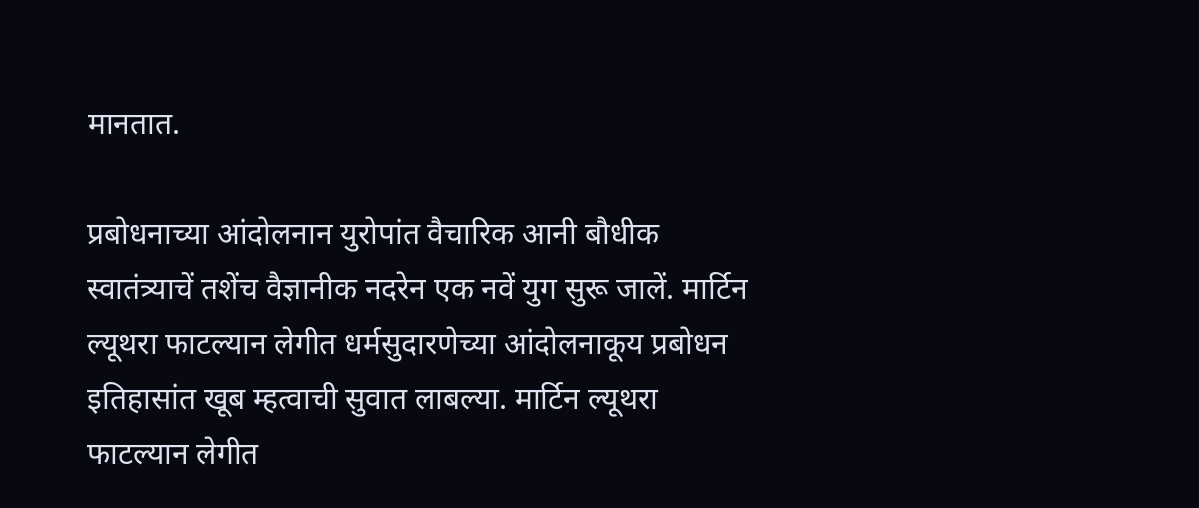मानतात.

प्रबोधनाच्या आंदोलनान युरोपांत वैचारिक आनी बौधीक स्वातंत्र्याचें तशेंच वैज्ञानीक नदरेन एक नवें युग सुरू जालें. मार्टिन ल्यूथरा फाटल्यान लेगीत धर्मसुदारणेच्या आंदोलनाकूय प्रबोधन इतिहासांत खूब म्हत्वाची सुवात लाबल्या. मार्टिन ल्यूथरा फाटल्यान लेगीत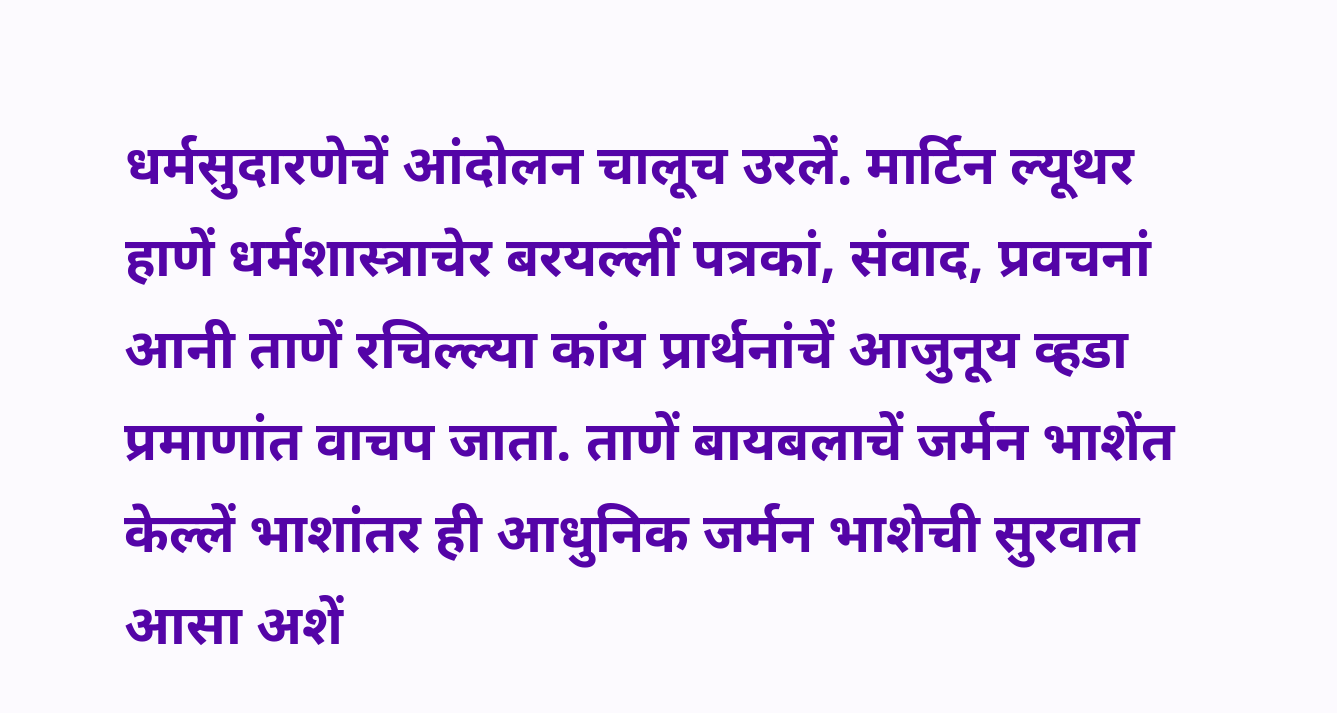धर्मसुदारणेचें आंदोलन चालूच उरलें. मार्टिन ल्यूथर हाणें धर्मशास्त्राचेर बरयल्लीं पत्रकां, संवाद, प्रवचनां आनी ताणें रचिल्ल्या कांय प्रार्थनांचें आजुनूय व्हडा प्रमाणांत वाचप जाता. ताणें बायबलाचें जर्मन भाशेंत केल्लें भाशांतर ही आधुनिक जर्मन भाशेची सुरवात आसा अशें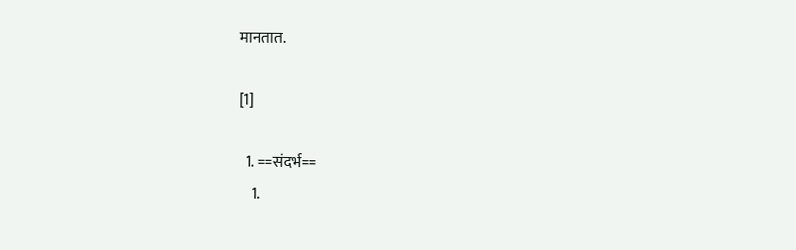मानतात.

[1]

  1. ==संदर्भ==
    1.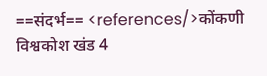==संदर्भ== <references/>कोंकणी विश्वकोश खंड 4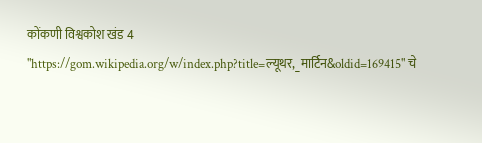कोंकणी विश्वकोश खंड 4
"https://gom.wikipedia.org/w/index.php?title=ल्यूथर,_मार्टिन&oldid=169415" चे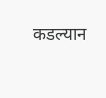कडल्यान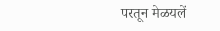परतून मेळयलें